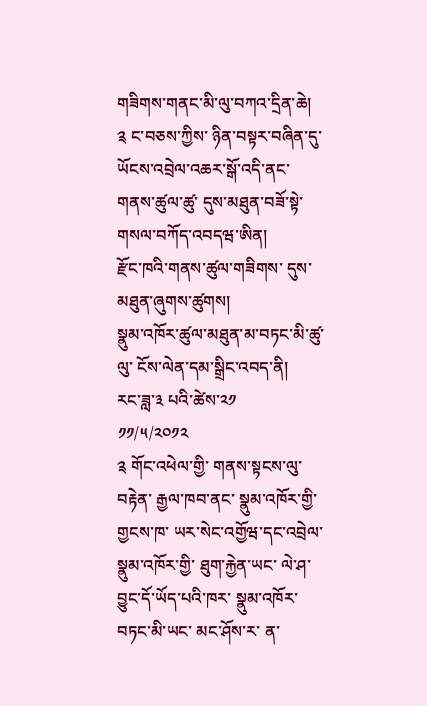གཟིགས་གནང་མི་ལུ་བཀའ་དྲིན་ཆེ།
༉ ང་བཅས་ཀྱིས་ ཉིན་བསྟར་བཞིན་དུ་
ཡོངས་འབྲེལ་འཆར་སྒོ་འདི་ནང་
གནས་ཚུལ་ཚུ་ དུས་མཐུན་བཟོ་སྟེ་ གསལ་བཀོད་འབདཝ་ཨིན།
རྫོང་ཁའི་གནས་ཚུལ་གཟིགས་ དུས་མཐུན་ཞུགས་ཚུགས།
སྣུམ་འཁོར་ཚུལ་མཐུན་མ་བཏང་མི་ཚུ་ལུ་ ངོས་ལེན་དམ་སྒྲིང་འབད་ནི།
རང་ཟླ་༣ པའི་ཚེས་༢༡
༡༡/༥/༢༠༡༢
༉ གོང་འཕེལ་གྱི་ གནས་སྟངས་ལུ་བརྟེན་ རྒྱལ་ཁབ་ནང་ སྣུམ་འཁོར་གྱི་གྱངས་ཁ་ ཡར་སེང་འགྱོཝ་དང་འབྲེལ་ སྣུམ་འཁོར་གྱི་ ཐུག་རྐྱེན་ཡང་ ལེ་ཤ་བྱུང་དོ་ཡོད་པའི་ཁར་ སྣུམ་འཁོར་བཏང་མི་ཡང་ མང་ཤོས་ར་ ན་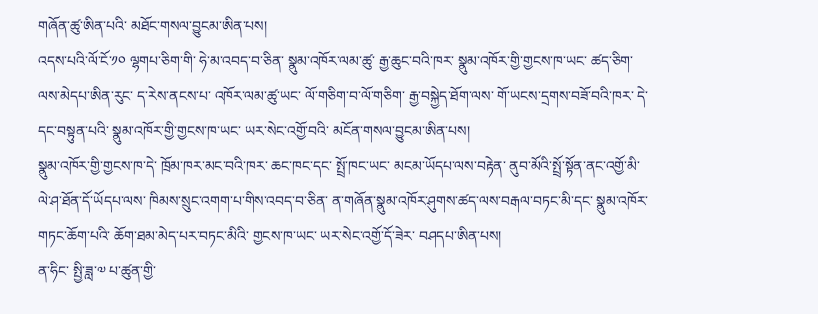གཞོན་ཚུ་ཨིན་པའི་ མཐོང་གསལ་བྱུངམ་ཨིན་པས།
འདས་པའི་ལོ་ངོ་༡༠ ལྷགཔ་ཅིག་གི་ ཧེ་མ་འབད་བ་ཅིན་ སྣུམ་འཁོར་ལམ་ཚུ་ རྒྱ་ཆུང་བའི་ཁར་ སྣུམ་འཁོར་གྱི་གྱངས་ཁ་ཡང་ ཚད་ཅིག་ལས་མེདཔ་ཨིན་རུང་ ད་རེས་ནངས་པ་ འཁོར་ལམ་ཚུ་ཡང་ ལོ་གཅིག་བ་ལོ་གཅིག་ རྒྱ་བསྐྱེད་ཐོག་ལས་ གོ་ཡངས་དྲགས་བཟོ་བའི་ཁར་ དེ་དང་བསྟུན་པའི་ སྣུམ་འཁོར་གྱི་གྱངས་ཁ་ཡང་ ཡར་སེང་འགྱོ་བའི་ མངོན་གསལ་བྱུངམ་ཨིན་པས།
སྣུམ་འཁོར་གྱི་གྱངས་ཁ་དེ་ ཁྲོམ་ཁར་མང་བའི་ཁར་ ཆང་ཁང་དང་ སྤྲོ་ཁང་ཡང་ མངམ་ཡོདཔ་ལས་བརྟེན་ ནུབ་མོའི་སྤྲོ་སྟོན་ནང་འགྱོ་མི་ ལེ་ཤ་ཐོན་དོ་ཡོདཔ་ལས་ ཁིམས་སྲུང་འགག་པ་གིས་འབད་བ་ཅིན་ ན་གཞོན་སྣུམ་འཁོར་ཤུགས་ཚད་ལས་བརྒལ་བཏང་མི་དང་ སྣུམ་འཁོར་གཏང་ཆོག་པའི་ ཆོག་ཐམ་མེད་པར་བཏང་མིའི་ གྱངས་ཁ་ཡང་ ཡར་སེང་འགྱོ་དོ་ཟེར་ བཤདཔ་ཨིན་པས།
ན་ཧིང་ སྤྱི་ཟླ་༧ པ་ཚུན་གྱི་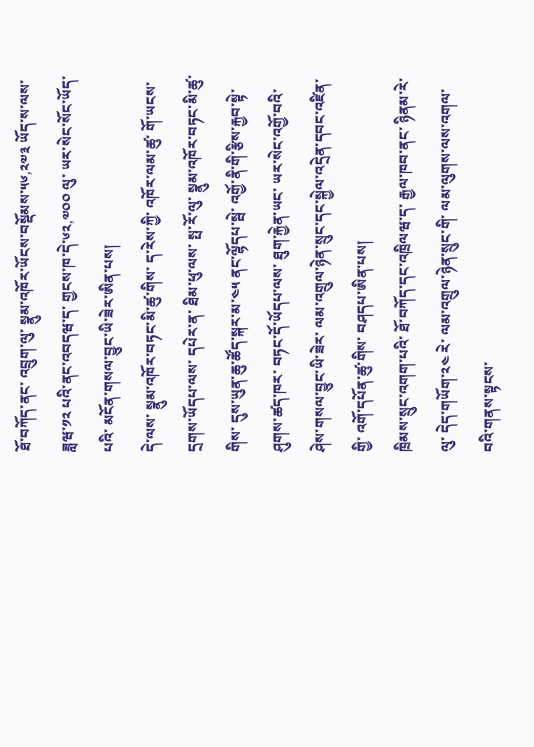ཐོ་བཀོད་ནང་ འབྲུག་ལུ་ སྣུམ་འཁོར་ཡོངས་བསྡོམས་༥༦,༢༧༣ ཡོད་ས་ལས་ ཟླཝ་༡༢ པའི་ནང་འབདཝ་ད་ གྱངས་ཁ་དེ་༦༢,༧༠༠ ལུ་ ཡར་སེང་སོང་ཡོད་པའི་ མངོན་གསལ་བྱུང་ཡི་ཟེར་ཨིན་པས།
དེ་ལས་ སྣུམ་འཁོར་བཏང་མི་ཚུ་གིས་ ད་རེས་ཀྱི་ འཁོར་ལམ་ཚུ་ གོ་ཡངས་དྲགས་ཡོདཔ་ལས་ དཔེར་ན་ ཐིམ་ཕུ་ལས་ སྤ་རོ་ལུ་ སྣུམ་འཁོར་བཏང་མི་ཚུ་གིས་ དུས་ཡུན་ཆུ་ཚོད་སྐར་མ་༤༥ ནང་ལྷོདཔ་སྦེ་ འགྱོ་ནི་གི་རྩིས་རྐྱབ་སྟེ་ ཤུགས་ཚད་ཁར་ བཏང་དོ་ཡོདཔ་ལས་ ཐུག་རྐྱེན་ཡང་ ཡར་སེང་འགྱོ་བའི་ ཤེས་གསལ་བྱུང་ཡི་ཟེར་ ལམ་འགྲུལ་ཉེན་སྲུང་དང་སྐྱེལ་འདྲེན་དབང་འཛིན་གྱི་ འགོ་དཔོན་ཚུ་གིས་ བཤདཔ་ཨིན་པས།
ཁྲིམས་སྲུང་འགག་པའི་ ཐོ་བཀོད་དང་འཁྲིལཝ་ད་ རྒྱལ་ཁབ་ནང་ ཉིནམ་རེ་ལུ་ དེད་གཡོག་༢༤ རེ་ ལམ་འགྲུལ་ཉེན་སྲུང་གི་ ལམ་ལུགས་ལས་འགལ་བའི་གནས་སྟངས་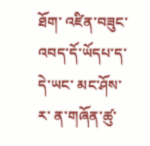ཐོག་ འཛིན་བཟུང་འབད་དོ་ཡོདཔ་ད་ དེ་ཡང་ མང་ཤོས་ར་ ན་གཞོན་ཚུ་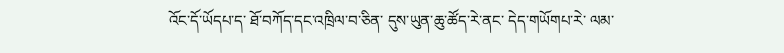འོང་དོ་ཡོདཔ་ད་ ཐོ་བཀོད་དང་འཁྲིལ་བ་ཅིན་ དུས་ཡུན་ཆུ་ཚོད་རེ་ནང་ དེད་གཡོགཔ་རེ་ ལམ་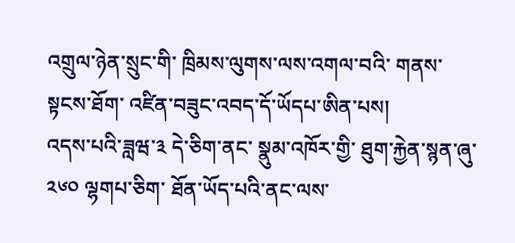འགྲུལ་ཉེན་སྲུང་གི་ ཁྲིམས་ལུགས་ལས་འགལ་བའི་ གནས་སྟངས་ཐོག་ འཛིན་བཟུང་འབད་དོ་ཡོདཔ་ཨིན་པས།
འདས་པའི་ཟླཝ་༣ དེ་ཅིག་ནང་ སྣུམ་འཁོར་གྱི་ ཐུག་རྐྱེན་སྙན་ཞུ་༢༦༠ ལྷགཔ་ཅིག་ ཐོན་ཡོད་པའི་ནང་ལས་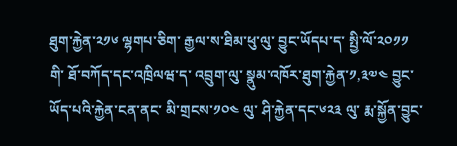ཐུག་རྐྱེན་༢༡༦ ལྷགཔ་ཅིག་ རྒྱལ་ས་ཐིམ་ཕུ་ལུ་ བྱུང་ཡོདཔ་ད་ སྤྱི་ལོ་༢༠༡༡ གི་ ཐོ་བཀོད་དང་འཁྲིལཝ་ད་ འབྲུག་ལུ་ སྣུམ་འཁོར་ཐུག་རྐྱེན་༡,༣༧༤ བྱུང་ཡོད་པའི་རྐྱེན་ངན་ནང་ མི་གྲངས་༡༠༤ ལུ་ ཤི་རྐྱེན་དང་༦༢༣ ལུ་ རྨ་སྐྱོན་བྱུང་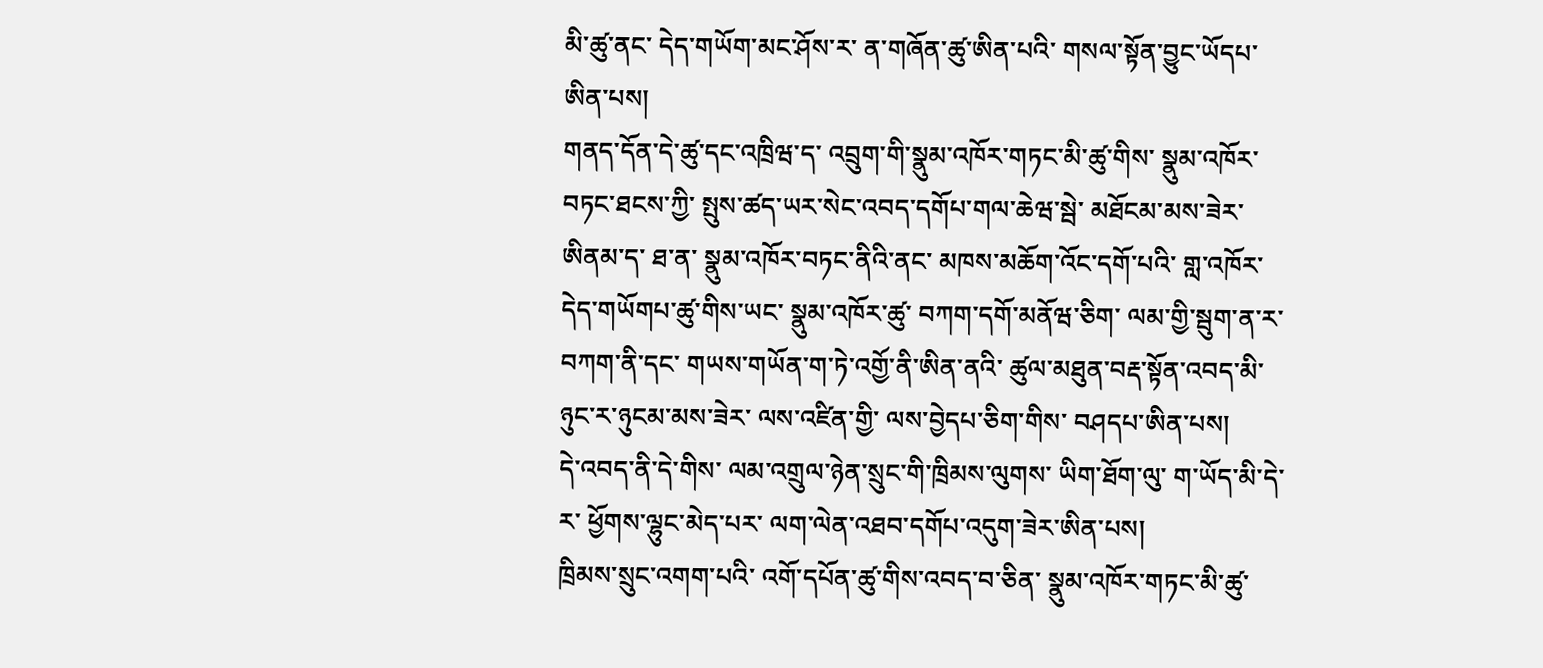མི་ཚུ་ནང་ དེད་གཡོག་མང་ཤོས་ར་ ན་གཞོན་ཚུ་ཨིན་པའི་ གསལ་སྟོན་བྱུང་ཡོདཔ་ཨིན་པས།
གནད་དོན་དེ་ཚུ་དང་འཁྲིཝ་ད་ འབྲུག་གི་སྣུམ་འཁོར་གཏང་མི་ཚུ་གིས་ སྣུམ་འཁོར་བཏང་ཐངས་ཀྱི་ སྤུས་ཚད་ཡར་སེང་འབད་དགོཔ་གལ་ཆེཝ་སྦེ་ མཐོངམ་མས་ཟེར་ཨིནམ་ད་ ཐ་ན་ སྣུམ་འཁོར་བཏང་ནིའི་ནང་ མཁས་མཆོག་འོང་དགོ་པའི་ གླ་འཁོར་དེད་གཡོགཔ་ཚུ་གིས་ཡང་ སྣུམ་འཁོར་ཚུ་ བཀག་དགོ་མནོཝ་ཅིག་ ལམ་གྱི་སྦུག་ན་ར་ བཀག་ནི་དང་ གཡས་གཡོན་ག་ཏེ་འགྱོ་ནི་ཨིན་ནའི་ ཚུལ་མཐུན་བརྡ་སྟོན་འབད་མི་ ཉུང་ར་ཉུངམ་མས་ཟེར་ ལས་འཛིན་གྱི་ ལས་བྱེདཔ་ཅིག་གིས་ བཤདཔ་ཨིན་པས།
དེ་འབད་ནི་དེ་གིས་ ལམ་འགྲུལ་ཉེན་སྲུང་གི་ཁྲིམས་ལུགས་ ཡིག་ཐོག་ལུ་ ག་ཡོད་མི་དེ་ར་ ཕྱོགས་ལྷུང་མེད་པར་ ལག་ལེན་འཐབ་དགོཔ་འདུག་ཟེར་ཨིན་པས།
ཁྲིམས་སྲུང་འགག་པའི་ འགོ་དཔོན་ཚུ་གིས་འབད་བ་ཅིན་ སྣུམ་འཁོར་གཏང་མི་ཚུ་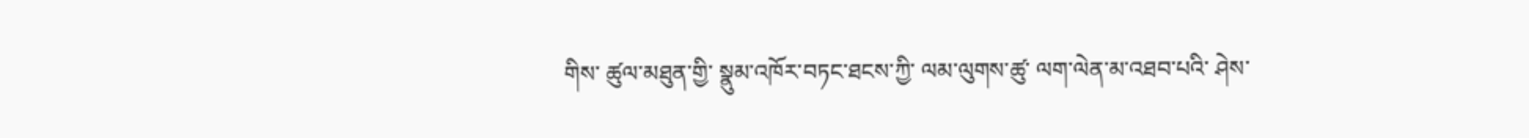གིས་ ཚུལ་མཐུན་གྱི་ སྣུམ་འཁོར་བཏང་ཐངས་ཀྱི་ ལམ་ལུགས་ཚུ་ ལག་ལེན་མ་འཐབ་པའི་ ཤེས་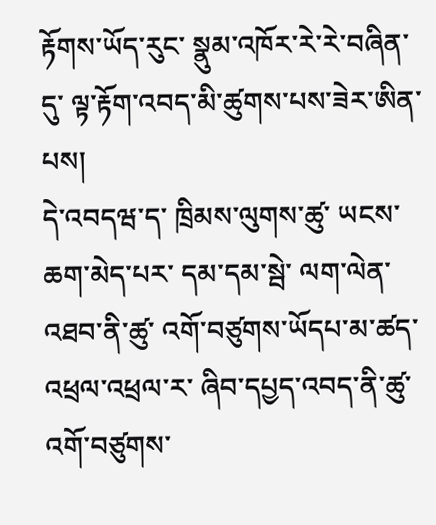རྟོགས་ཡོད་རུང་ སྣུམ་འཁོར་རེ་རེ་བཞིན་དུ་ ལྟ་རྟོག་འབད་མི་ཚུགས་པས་ཟེར་ཨིན་པས།
དེ་འབདཝ་ད་ ཁྲིམས་ལུགས་ཚུ་ ཡངས་ཆག་མེད་པར་ དམ་དམ་སྦེ་ ལག་ལེན་འཐབ་ནི་ཚུ་ འགོ་བཙུགས་ཡོདཔ་མ་ཚད་ འཕྲལ་འཕྲལ་ར་ ཞིབ་དཔྱད་འབད་ནི་ཚུ་ འགོ་བཙུགས་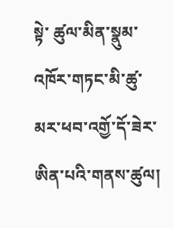སྟེ་ ཚུལ་མིན་སྣུམ་འཁོར་གཏང་མི་ཚུ་ མར་ཕབ་འགྱོ་དོ་ཟེར་ ཨིན་པའི་གནས་ཚུལ།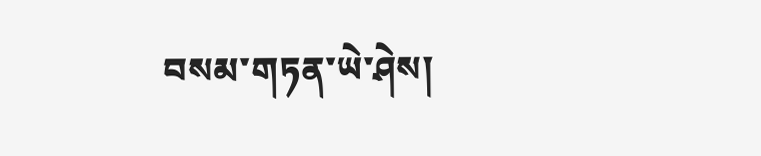བསམ་གཏན་ཡེ་ཤེས།